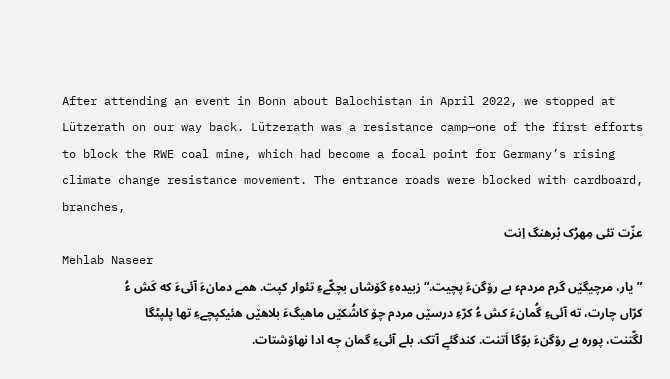After attending an event in Bonn about Balochistan in April 2022, we stopped at Lützerath on our way back. Lützerath was a resistance camp—one of the first efforts to block the RWE coal mine, which had become a focal point for Germany’s rising climate change resistance movement. The entrance roads were blocked with cardboard, branches,
عزّت تئی مِهرُک بْرهنگ اِنت
Mehlab Naseer
”یار، مرچیگێں گرم مردمء بے رۆگنءَ پچیت.“ زبیدهءِ گۆشاں بچکّےءِ تئوار کپت. همے دمانءَ آئیءَ که کَش ءُ کرّاں چارت، ته آئیءِ گُمانءَ کش ءُ کرّءِ درسێں مردم چۆ کاشُکێں ماهیگءَ بلاهێں هئیکپچےءِ تها پلپٹگا لگّتنت، پوره بے رۆگنءَ بوّگا اَتنت. کندگئےِ آتک. بلے آئیءِ گمان چه ادا نهاۆشتات.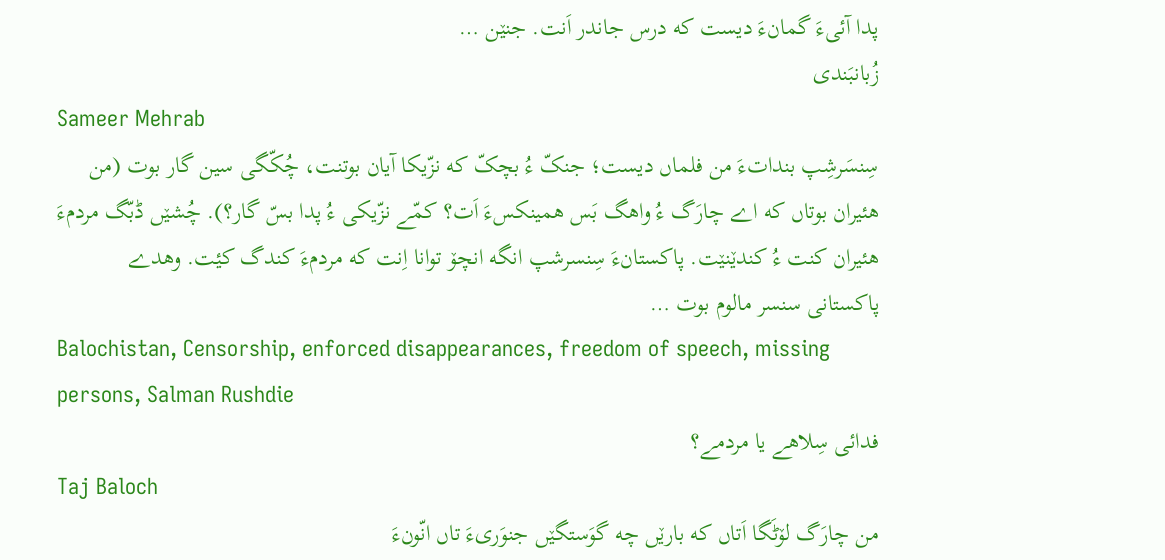پدا آئیءَ گمانءَ دیست که درس جاندر اَنت. جنێن …
زُبانبَندی
Sameer Mehrab
سِنسَرشِپ بنداتءَ من فلماں دیست؛ جنکّ ءُ بچکّ که نزّیکا آیان بوتنت، چُکّگی سین گار بوت (من هئیران بوتاں که اے چارَگ ءُ واهگ بَس همینکسءَ اَت؟ کمّے نزّیکی ءُ پدا بسّ گار؟). چُشێں ڈبّگ مردمءَ هئیران کنت ءُ کندێنێت. پاکستانءَ سِنسرشپ انگه انچۆ توانا اِنت که مردمءَ کندگ کࢨت. وهدے پاکستانی سنسر مالوم بوت …
Balochistan, Censorship, enforced disappearances, freedom of speech, missing persons, Salman Rushdie
فدائی سِلاهے یا مردمے؟
Taj Baloch
من چارَگ لۆٹَگا اَتاں که بارێں چه گوَستگێں جنوَریءَ تاں انّونءَ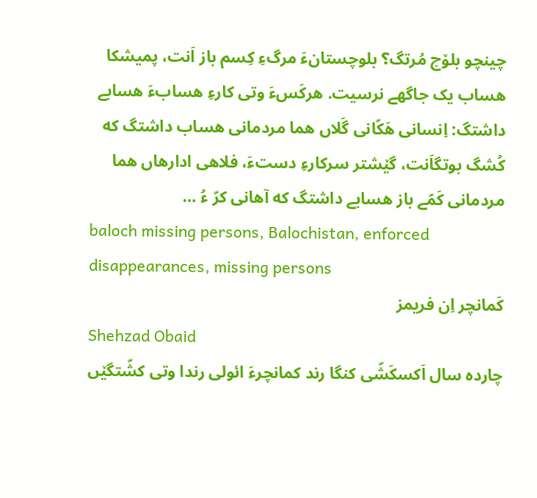چینچو بلۆچ مُرتگ؟ بلوچستانءَ مرگءِ کِسم باز اَنت، پمیشکا ھساب یک جاگھے نرسیت. هرکَسءَ وتی کارءِ هسابءَ هسابے داشتگ: اِنسانی هَکّانی گَلاں هما مردمانی هساب داشتگ که کُشگ بوتگاَنت، گێشتر سرکارءِ دستءَ، فلاهی ادارهاں هما مردمانی کَمّے باز هسابے داشتگ که آهانی کرّ ءُ …
baloch missing persons, Balochistan, enforced disappearances, missing persons
کَمانچر اِن فریمز
Shehzad Obaid
چارده سال اَکسکَشّی کنگا رند کمانچرءَ ائولی رندا وتی کشّتگێں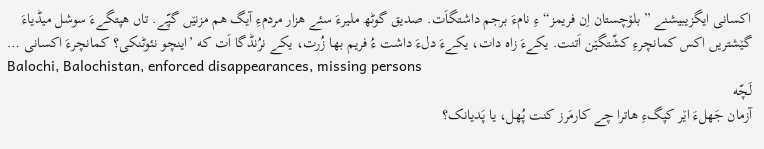اکسانی ایگزیبیشنے ”بلۆچستان اِن فریمز“ءِ نامءَ برجم داشتگاَت. صدیق گوٹھ ملیرءَ سئے هزار مردمءِ آیگ هم مزنێں گپّے. تاں هپتگےءَ سوشل میڈیاءَ گێشتریں اکس کمانچرءِ کشّتگێن اَتنت. یکےءَ زاه دات، یکےءَ دلءَ داشت ءُ فریم بها زُرت، یکے نرُنڈگا اَت که ’اینچو نئوٹنکی؟ کمانچرءَ اکسانی …
Balochi, Balochistan, enforced disappearances, missing persons
لَچّه
آزمان جَهلءَ اێر کپگءِ هاترا چے کارمَرز کنت پُهل، یا پَدیانک؟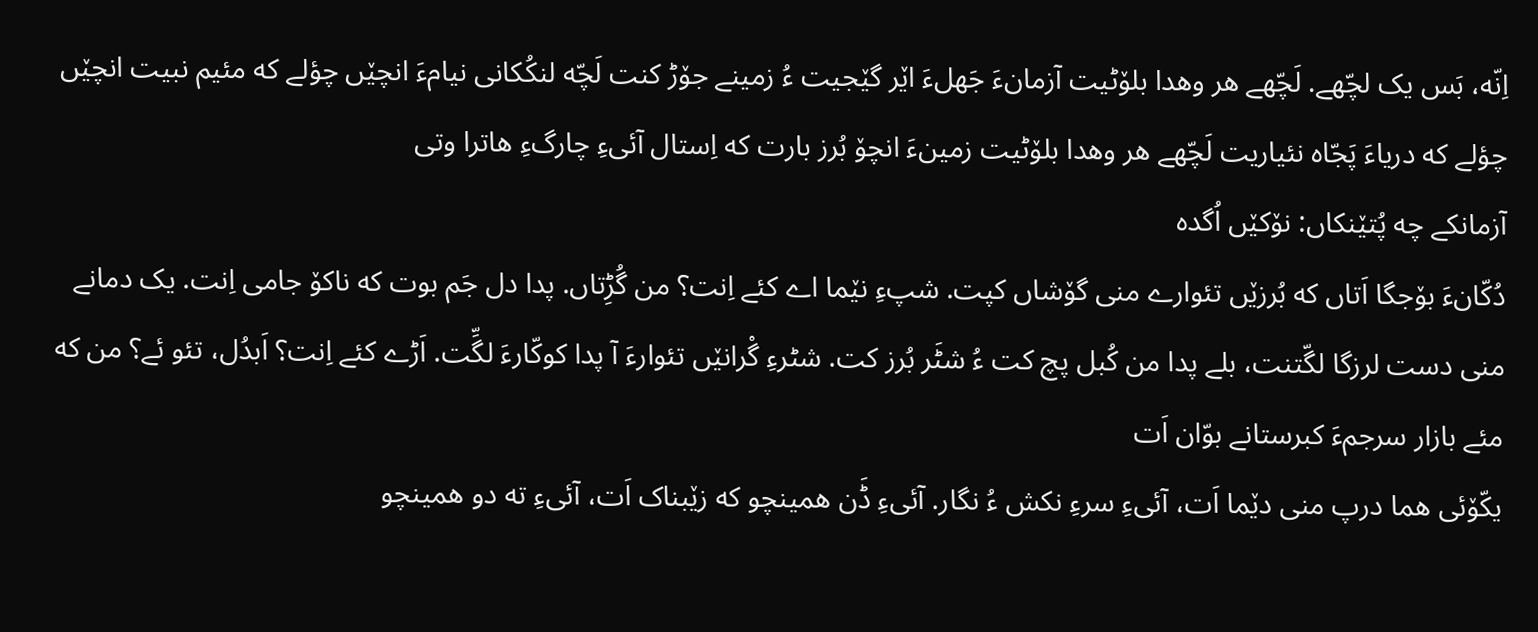اِنّه، بَس یک لچّهے. لَچّهے هر وهدا بلۆٹیت آزمانءَ جَهلءَ اێر گێجیت ءُ زمینے جۆڑ کنت لَچّه لنکُکانی نیامءَ انچێں چؤلے که مئیم نبیت انچێں چؤلے که دریاءَ پَجّاه نئیاریت لَچّهے هر وهدا بلۆٹیت زمینءَ انچۆ بُرز بارت که اِستال آئیءِ چارگءِ هاترا وتی
آزمانکے چه پُتێنکاں: نۆکێں اُگده
دُکّانءَ بۆجگا اَتاں که بُرزێں تئوارے منی گۆشاں کپت. شپءِ نێما اے کئے اِنت؟ من گُڑِتاں. پدا دل جَم بوت که ناکۆ جامی اِنت. یک دمانے منی دست لرزگا لگّتنت، بلے پدا من کُبل پچ کت ءُ شٹَر بُرز کت. شٹرءِ گْرانێں تئوارءَ آ پدا کوکّارءَ لگِّت. اَڑے کئے اِنت؟ اَبدُل، تئو ئے؟ من که
مئے بازار سرجمءَ کبرستانے بوّان اَت
یکّۆئی هما درپ منی دێما اَت، آئیءِ سرءِ نکش ءُ نگار. آئیءِ ڈَن همینچو که زێبناک اَت، آئیءِ ته دو همینچو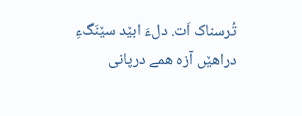تُرسناک اَت. دلءَ ابێد سێنَگءِ دراهێں آزه همے درپانی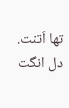تها اَتنت. دل انگت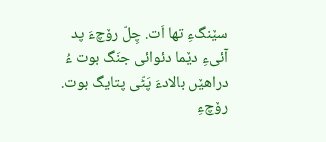سێنگءِ تها اَت. چِلّ رۆچءَ پد آئیءِ دێما دئوائی جنَگ بوت ءُ دراهێں بالادءَ پَٹّی پتایگ بوت. رۆچءِ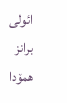ائولی برانز همۆدا